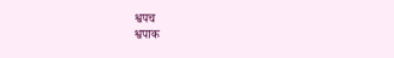श्वपच
श्वपाक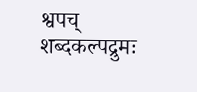श्वपच्
शब्दकल्पद्रुमः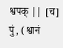श्वपक् || [च] पुं, (श्वानं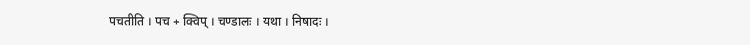पचतीति । पच + क्विप् । चण्डालः । यथा । निषादः ।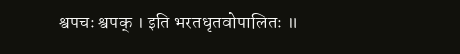श्वपचः श्वपक् । इति भरतधृतवोपालितः ॥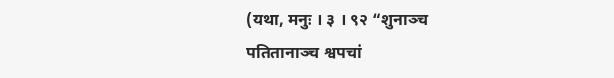(यथा, मनुः । ३ । ९२ “शुनाञ्च पतितानाञ्च श्वपचां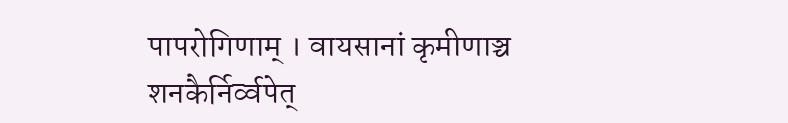पापरोगिणाम् । वायसानां कृमीणाञ्च शनकैर्निर्व्वपेत्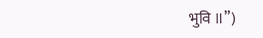भुवि ॥”)